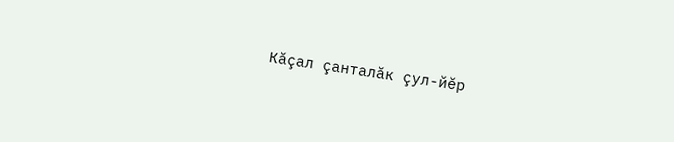Кăçал çанталăк çул-йĕр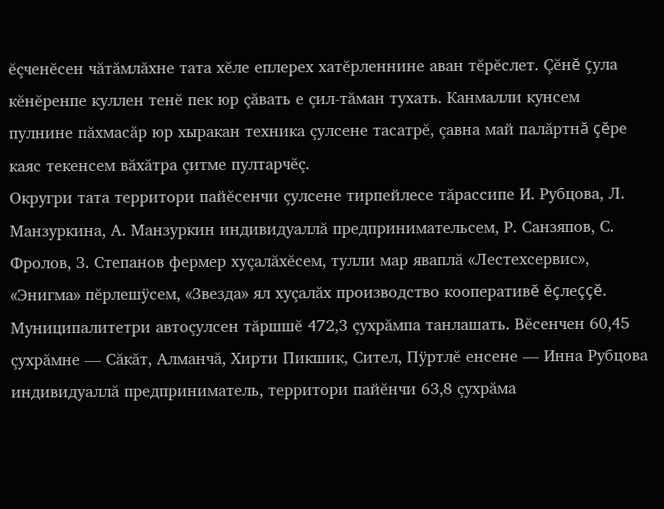ĕçченĕсен чăтăмлăхне тата хĕле еплерех хатĕрленнине аван тĕрĕслет. Çĕнĕ çула кĕнĕренпе куллен тенĕ пек юр çăвать е çил-тăман тухать. Канмалли кунсем пулнине пăхмасăр юр хыракан техника çулсене тасатрĕ, çавна май палăртнă çĕре каяс текенсем вăхăтра çитме пултарчĕç.
Округри тата территори пайĕсенчи çулсене тирпейлесе тăрассипе И. Рубцова, Л. Манзуркина, А. Манзуркин индивидуаллă предпринимательсем, Р. Санзяпов, С. Фролов, З. Степанов фермер хуçалăхĕсем, тулли мар яваплă «Лестехсервис», «Энигма» пĕрлешÿсем, «Звезда» ял хуçалăх производство кооперативĕ ĕçлеççĕ.
Муниципалитетри автоçулсен тăршшĕ 472,3 çухрăмпа танлашать. Вĕсенчен 60,45 çухрăмне — Сăкăт, Алманчă, Хирти Пикшик, Сител, Пÿртлĕ енсене — Инна Рубцова индивидуаллă предприниматель, территори пайĕнчи 63,8 çухрăма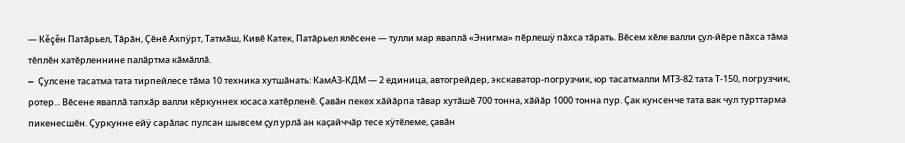— Кĕçĕн Патăрьел, Тăрăн, Çĕнĕ Ахпÿрт, Татмăш, Кивĕ Катек, Патăрьел ялĕсене — тулли мар яваплă «Энигма» пĕрлешÿ пăхса тăрать. Вĕсем хĕле валли çул-йĕре пăхса тăма тĕплĕн хатĕрленнине палăртма кăмăллă.
— Çулсене тасатма тата тирпейлесе тăма 10 техника хутшăнать: КамАЗ-КДМ — 2 единица, автогрейдер, экскаватор-погрузчик, юр тасатмалли МТЗ-82 тата Т-150, погрузчик, ротер... Вĕсене яваплă тапхăр валли кĕркуннех юсаса хатĕрленĕ. Çавăн пекех хăйăрпа тăвар хутăшĕ 700 тонна, хăйăр 1000 тонна пур. Çак кунсенче тата вак чул турттарма пикенесшĕн. Çуркунне ейÿ сарăлас пулсан шывсем çул урлă ан каçайччăр тесе хÿтĕлеме, çавăн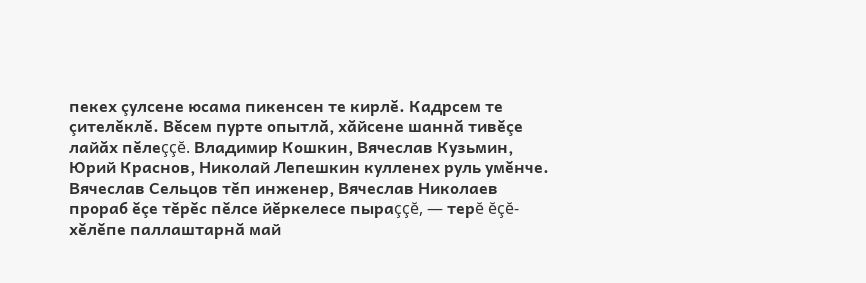пекех çулсене юсама пикенсен те кирлĕ. Кадрсем те çителĕклĕ. Вĕсем пурте опытлă, хăйсене шаннă тивĕçе лайăх пĕлеççĕ. Владимир Кошкин, Вячеслав Кузьмин, Юрий Краснов, Николай Лепешкин кулленех руль умĕнче. Вячеслав Сельцов тĕп инженер, Вячеслав Николаев прораб ĕçе тĕрĕс пĕлсе йĕркелесе пыраççĕ, — терĕ ĕçĕ-хĕлĕпе паллаштарнă май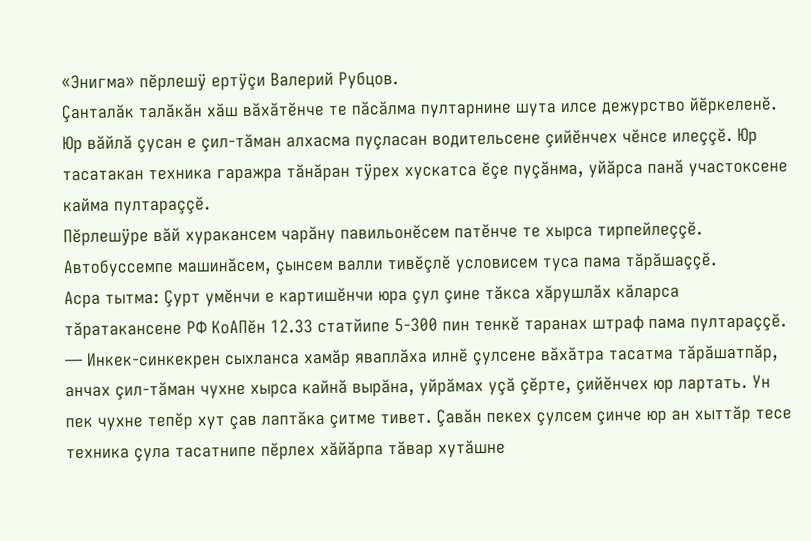«Энигма» пĕрлешÿ ертÿçи Валерий Рубцов.
Çанталăк талăкăн хăш вăхăтĕнче те пăсăлма пултарнине шута илсе дежурство йĕркеленĕ. Юр вăйлă çусан е çил-тăман алхасма пуçласан водительсене çийĕнчех чĕнсе илеççĕ. Юр тасатакан техника гаражра тăнăран тÿрех хускатса ĕçе пуçăнма, уйăрса панă участоксене кайма пултараççĕ.
Пĕрлешÿре вăй хуракансем чарăну павильонĕсем патĕнче те хырса тирпейлеççĕ. Автобуссемпе машинăсем, çынсем валли тивĕçлĕ условисем туса пама тăрăшаççĕ.
Асра тытма: Çурт умĕнчи е картишĕнчи юра çул çине тăкса хăрушлăх кăларса тăратакансене РФ КоАПĕн 12.33 статйипе 5-300 пин тенкĕ таранах штраф пама пултараççĕ.
— Инкек-синкекрен сыхланса хамăр яваплăха илнĕ çулсене вăхăтра тасатма тăрăшатпăр, анчах çил-тăман чухне хырса кайнă вырăна, уйрăмах уçă çĕрте, çийĕнчех юр лартать. Ун пек чухне тепĕр хут çав лаптăка çитме тивет. Çавăн пекех çулсем çинче юр ан хыттăр тесе техника çула тасатнипе пĕрлех хăйăрпа тăвар хутăшне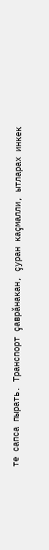те сапса пырать. Транспорт çаврăнакан, çуран каçмалли, ытларах инкек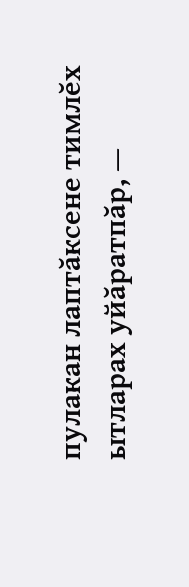пулакан лаптăксене тимлĕх ытларах уйăратпăр, —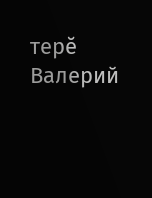терĕ Валерий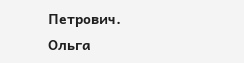Петрович.
Ольга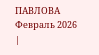ПАВЛОВА
Февраль 2026 |